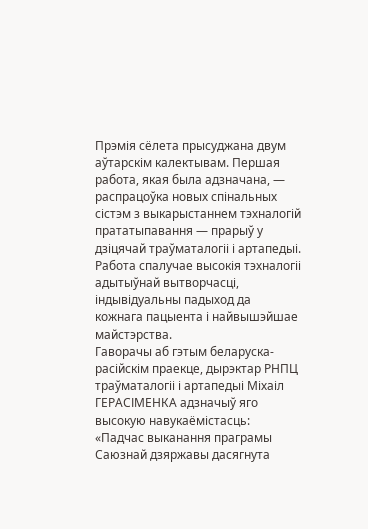Прэмія сёлета прысуджана двум аўтарскім калектывам. Першая работа, якая была адзначана, — распрацоўка новых спінальных сістэм з выкарыстаннем тэхналогій прататыпавання — прарыў у дзіцячай траўматалогіі і артапедыі. Работа спалучае высокія тэхналогіі адытыўнай вытворчасці, індывідуальны падыход да кожнага пацыента і найвышэйшае майстэрства.
Гаворачы аб гэтым беларуска-расійскім праекце, дырэктар РНПЦ траўматалогіі і артапедыі Міхаіл ГЕРАСІМЕНКА адзначыў яго высокую навукаёмістасць: «Падчас выканання праграмы Саюзнай дзяржавы дасягнута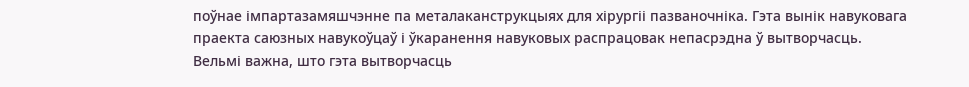поўнае імпартазамяшчэнне па металаканструкцыях для хірургіі пазваночніка. Гэта вынік навуковага праекта саюзных навукоўцаў і ўкаранення навуковых распрацовак непасрэдна ў вытворчасць. Вельмі важна, што гэта вытворчасць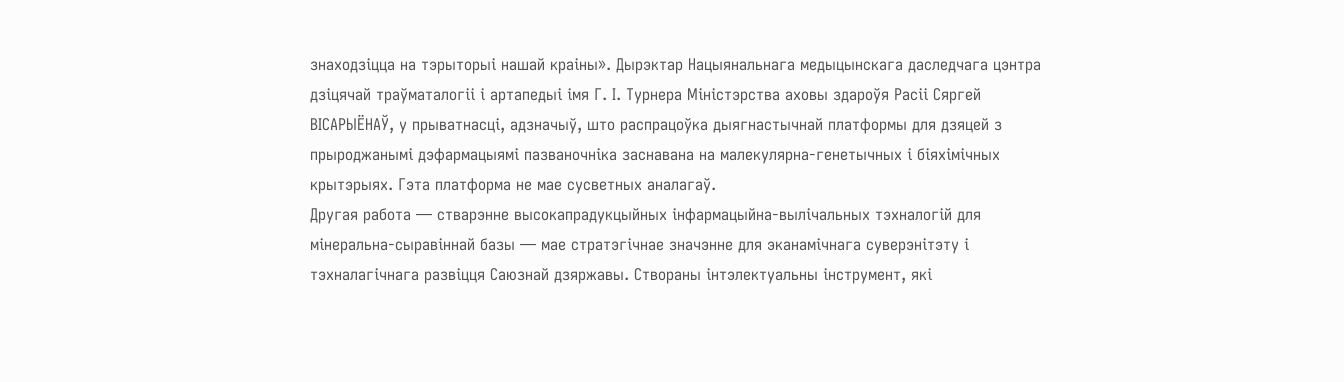знаходзіцца на тэрыторыі нашай краіны». Дырэктар Нацыянальнага медыцынскага даследчага цэнтра дзіцячай траўматалогіі і артапедыі імя Г. І. Турнера Міністэрства аховы здароўя Расіі Сяргей ВІСАРЫЁНАЎ, у прыватнасці, адзначыў, што распрацоўка дыягнастычнай платформы для дзяцей з прыроджанымі дэфармацыямі пазваночніка заснавана на малекулярна-генетычных і біяхімічных крытэрыях. Гэта платформа не мае сусветных аналагаў.
Другая работа — стварэнне высокапрадукцыйных інфармацыйна-вылічальных тэхналогій для мінеральна-сыравіннай базы — мае стратэгічнае значэнне для эканамічнага суверэнітэту і тэхналагічнага развіцця Саюзнай дзяржавы. Створаны інтэлектуальны інструмент, які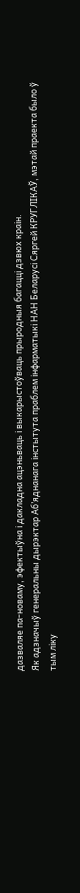дазваляе па-новаму, эфектыўна і дакладна ацэньваць і выкарыстоўваць прыродныя багацці дзвюх краін.
Як адзначыў генеральны дырэктар Аб’яднанага інстытута праблем інфарматыкі НАН Беларусі Сяргей КРУГЛІКАЎ, мэтай праекта было ў тым ліку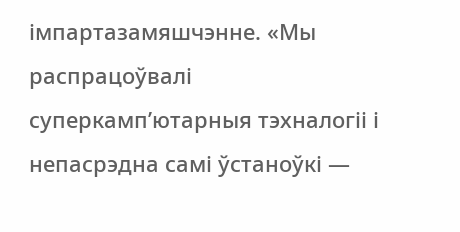імпартазамяшчэнне. «Мы распрацоўвалі суперкамп’ютарныя тэхналогіі і непасрэдна самі ўстаноўкі —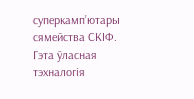суперкамп’ютары сямейства СКІФ. Гэта ўласная тэхналогія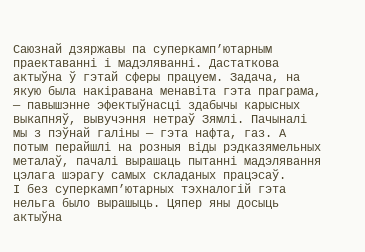Саюзнай дзяржавы па суперкамп’ютарным праектаванні і мадэляванні. Дастаткова актыўна ў гэтай сферы працуем. Задача, на якую была накіравана менавіта гэта праграма, — павышэнне эфектыўнасці здабычы карысных выкапняў, вывучэння нетраў Зямлі. Пачыналі мы з пэўнай галіны — гэта нафта, газ. А потым перайшлі на розныя віды рэдказямельных металаў, пачалі вырашаць пытанні мадэлявання цэлага шэрагу самых складаных працэсаў.
І без суперкамп’ютарных тэхналогій гэта нельга было вырашыць. Цяпер яны досыць актыўна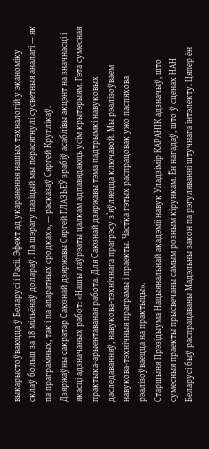выкарыстоўваюцца ў Беларусі і Расіі. Эфект ад укаранення нашых тэхналогій у эканоміку склаў больш за 18 мільёнаў долараў. Па шэрагу пазіцый мы перасягнулі сусветныя аналагі — як па праграмных, так і па апаратных сродках», — расказаў Сяргей Круглікаў.
Дзяржаўны сакратар Саюзнай дзяржавы Сяргей ГЛАЗЬЕЎ зрабіў асаблівы акцэнт на значнасці і якасці адзначаных работ: «Нашы лаўрэаты цалкам адпавядаюць усім крытэрыям. Гэта сумесная практыка-арыентаваная работа. Для Саюзнай дзяржавы тэма падтрымкі навуковых даследаванняў, навукова-тэхнічнага прагрэсу з’яўляецца ключавой. Мы рэалізоўваем навукова-тэхнічныя праграмы і праекты. Частка гэтых распрацовак ужо паспяхова рэалізоўваецца на практыцы».
Старшыня Прэзідыума Нацыянальнай акадэміі навук Уладзімір КАРАНІК адзначыў, што сумесныя праекты прысвечаны самым розным кірункам. Ён нагадаў, што ў сценах НАН Беларусі быў распрацаваны Мадэльны закон па рэгуляванні штучнага інтэлекту. Цяпер ён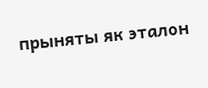прыняты як эталон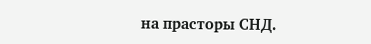на прасторы СНД.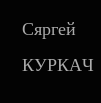Сяргей КУРКАЧ